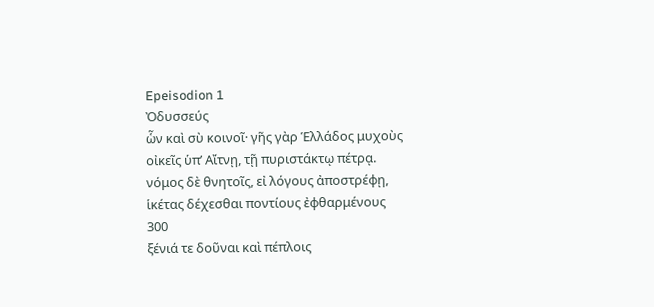Epeisodion 1
Ὀδυσσεύς
ὧν καὶ σὺ κοινοῖ· γῆς γὰρ Ἑλλάδος μυχοὺς
οἰκεῖς ὑπ’ Αἴτνῃ, τῇ πυριστάκτῳ πέτρᾳ.
νόμος δὲ θνητοῖς, εἰ λόγους ἀποστρέφῃ,
ἱκέτας δέχεσθαι ποντίους ἐφθαρμένους
300
ξένιά τε δοῦναι καὶ πέπλοις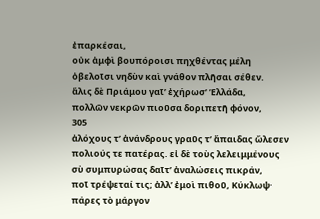ἐπαρκέσαι,
οὐκ ἀμφὶ βουπόροισι πηχθέντας μέλη
ὀβελοῖσι νηδὺν καὶ γνάθον πλῆσαι σέθεν.
ἅλις δὲ Πριάμου γαῖ’ ἐχήρωσ’ Ἑλλάδα,
πολλῶν νεκρῶν πιοῦσα δοριπετῆ φόνον,
305
ἀλόχους τ’ ἀνάνδρους γραῦς τ’ ἄπαιδας ὤλεσεν
πολιούς τε πατέρας. εἰ δὲ τοὺς λελειμμένους
σὺ συμπυρώσας δαῖτ’ ἀναλώσεις πικράν,
ποῖ τρέψεταί τις; ἀλλ’ ἐμοὶ πιθοῦ, Κύκλωψ·
πάρες τὸ μάργον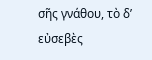σῆς γνάθου, τὸ δ’ εὐσεβὲς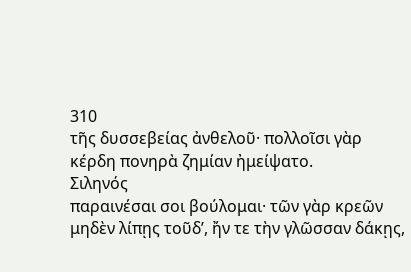310
τῆς δυσσεβείας ἀνθελοῦ· πολλοῖσι γὰρ
κέρδη πονηρὰ ζημίαν ἠμείψατο.
Σιληνός
παραινέσαι σοι βούλομαι· τῶν γὰρ κρεῶν
μηδὲν λίπῃς τοῦδ’, ἤν τε τὴν γλῶσσαν δάκῃς,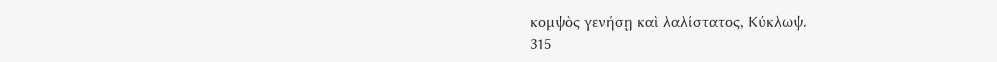κομψὸς γενήσῃ καὶ λαλίστατος, Κύκλωψ.
315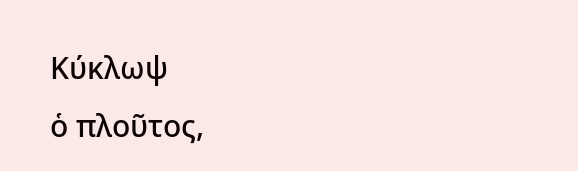Κύκλωψ
ὁ πλοῦτος,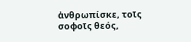ἀνθρωπίσκε, τοῖς σοφοῖς θεός,